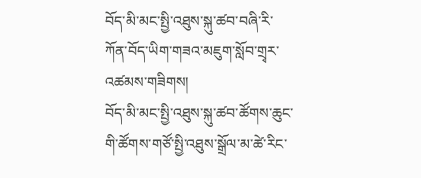བོད་མི་མང་སྤྱི་འཐུས་སྐུ་ཚབ་བཞི་རི་ཀོན་བོད་ཡིག་གཟའ་མཇུག་སློབ་གྲྭར་འཚམས་གཟིགས།
བོད་མི་མང་སྤྱི་འཐུས་སྐུ་ཚབ་ཚོགས་ཆུང་གི་ཚོགས་གཙོ་སྤྱི་འཐུས་སྒྲོལ་མ་ཚེ་རིང་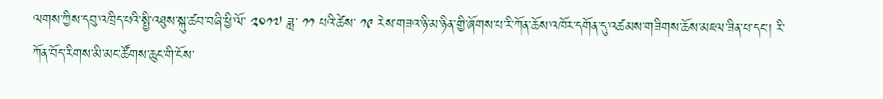ལགས་ཀྱིས་དབུ་འཁྲིད་པའི་སྤྱི་འཐུས་སྐུ་ཚབ་བཞི་ཕྱི་ལོ་ ༢༠༡༧ ཟླ་ ༡༡ པའི་ཚེས་ ༡༩ རེས་གཟའ་ཉི་མ་ཉིན་གྱི་ཞོགས་པ་རི་ཀོན་ཆོས་འཁོར་དགོན་དུ་འཚམས་གཟིགས་ཆོས་མཇལ་ཟིན་པ་དང་། རི་ཀོན་བོད་རིགས་མི་མང་ཚོགས་ཆུང་གི་ངོས་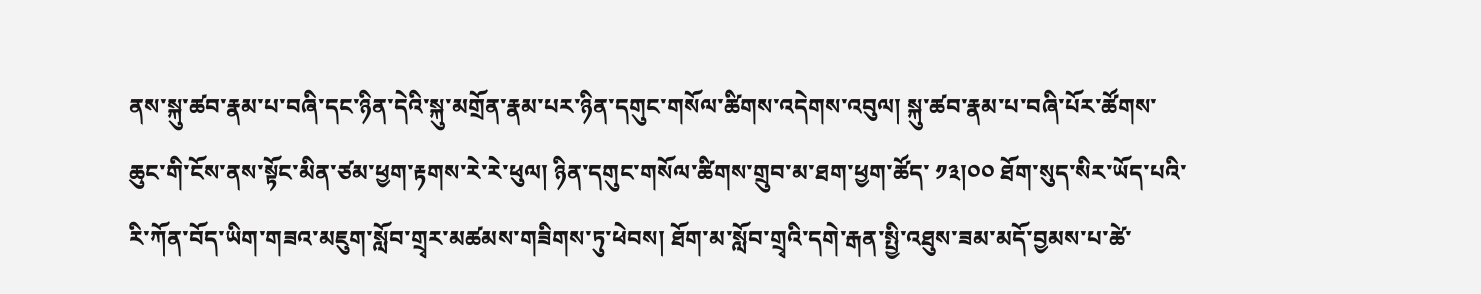ནས་སྐུ་ཚབ་རྣམ་པ་བཞི་དང་ཉིན་དེའི་སྐུ་མགྲོན་རྣམ་པར་ཉིན་དགུང་གསོལ་ཚིགས་འདེགས་འབུལ། སྐུ་ཚབ་རྣམ་པ་བཞི་པོར་ཚོགས་ཆུང་གི་ངོས་ནས་སྟོང་མིན་ཙམ་ཕྱག་རྟགས་རེ་རེ་ཕུལ། ཉིན་དགུང་གསོལ་ཚིགས་གྲུབ་མ་ཐག་ཕྱག་ཚོད་ ༡༣།༠༠ ཐོག་སུད་སིར་ཡོད་པའི་རི་ཀོན་བོད་ཡིག་གཟའ་མཇུག་སློབ་གྲྭར་མཚམས་གཟིགས་ཏུ་ཕེབས། ཐོག་མ་སློབ་གྲྭའི་དགེ་རྒན་སྤྱི་འཐུས་ཟམ་མདོ་བྱམས་པ་ཚེ་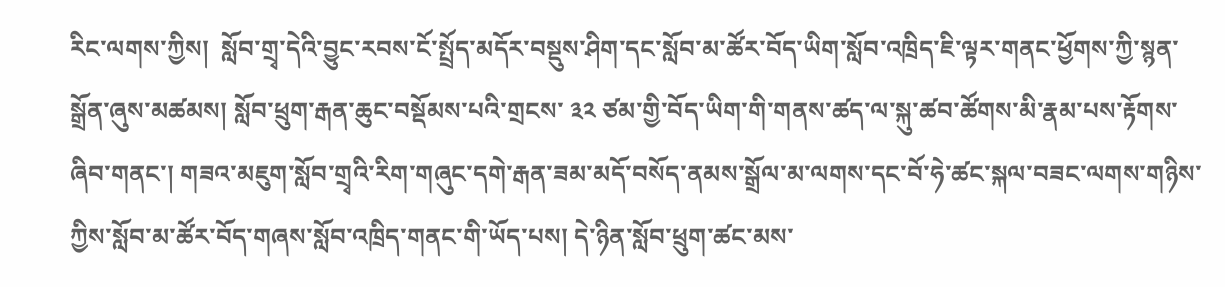རིང་ལགས་ཀྱིས།  སློབ་གྲྭ་དེའི་བྱུང་རབས་ངོ་སྤྲོད་མདོར་བསྡུས་ཤིག་དང་སློབ་མ་ཚོར་བོད་ཡིག་སློབ་འཁྲིད་ཇི་ལྟར་གནང་ཕྱོགས་ཀྱི་སྙན་སྒྲོན་ཞུས་མཚམས། སློབ་ཕྲུག་རྒན་ཆུང་བསྡོམས་པའི་གྲངས་ ༣༢ ཙམ་གྱི་བོད་ཡིག་གི་གནས་ཚད་ལ་སྐུ་ཚབ་ཚོགས་མི་རྣམ་པས་རྟོགས་ཞིབ་གནང་། གཟའ་མཇུག་སློབ་གྲྭའི་རིག་གཞུང་དགེ་རྒན་ཟམ་མདོ་བསོད་ནམས་སྒྲོལ་མ་ལགས་དང་བོ་ཧེ་ཚང་སྐལ་བཟང་ལགས་གཉིས་ཀྱིས་སློབ་མ་ཚོར་བོད་གཞས་སློབ་འཁྲིད་གནང་གི་ཡོད་པས། དེ་ཉིན་སློབ་ཕྲུག་ཚང་མས་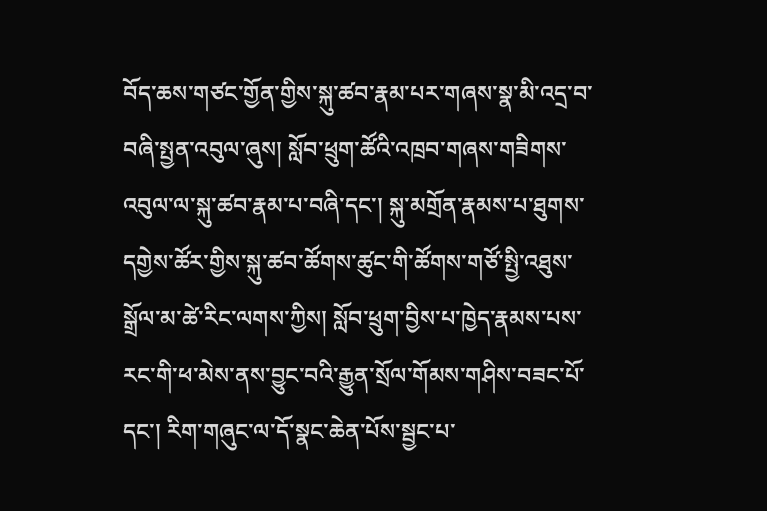བོད་ཆས་གཙང་གྱོན་གྱིས་སྐུ་ཚབ་རྣམ་པར་གཞས་སྣ་མི་འདྲ་བ་བཞི་སྤྱན་འབུལ་ཞུས། སློབ་ཕྲུག་ཚོའི་འཁྲབ་གཞས་གཟིགས་འབུལ་ལ་སྐུ་ཚབ་རྣམ་པ་བཞི་དང་། སྐུ་མགྲོན་རྣམས་པ་ཐུགས་དགྱེས་ཚོར་གྱིས་སྐུ་ཚབ་ཚོགས་ཚུང་གི་ཚོགས་གཙོ་སྤྱི་འཐུས་སྒྲོལ་མ་ཚེ་རིང་ལགས་ཀྱིས། སློབ་ཕྲུག་བྱིས་པ་ཁྱེད་རྣམས་པས་རང་གི་ཕ་མེས་ནས་བྱུང་བའི་རྒྱུན་སྲོལ་གོམས་གཤིས་བཟང་པོ་དང་། རིག་གཞུང་ལ་དོ་སྣང་ཆེན་པོས་སྦྱང་པ་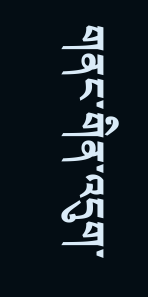གནང་གིན་འདུག་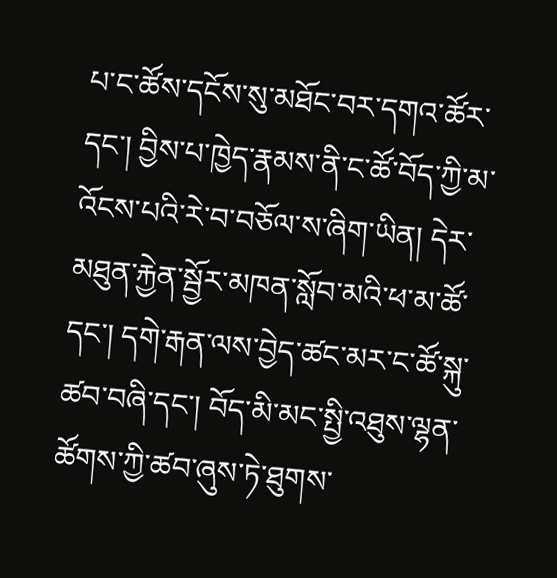པ་ང་ཚོས་དངོས་སུ་མཐོང་བར་དགའ་ཚོར་དང་། བྱིས་པ་ཁྱེད་རྣམས་ནི་ང་ཚོ་བོད་ཀྱི་མ་འོངས་པའི་རེ་བ་བཅོལ་ས་ཞིག་ཡིན། དེར་མཐུན་རྐྱེན་སྦྱོར་མཁན་སློབ་མའི་ཕ་མ་ཚོ་དང་། དགེ་རྒན་ལས་བྱེད་ཚང་མར་ང་ཚོ་སྐུ་ཚབ་བཞི་དང་། བོད་མི་མང་སྤྱི་འཐུས་ལྷན་ཚོགས་ཀྱི་ཚབ་ཞུས་ཏེ་ཐུགས་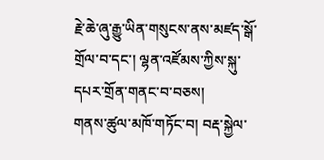རྗེ་ཆེ་ཞུ་རྒྱུ་ཡིན་གསུངས་ནས་མཛད་སྒོ་གྲོལ་བ་དང་། ལྷན་འཛོམས་ཀྱིས་སྐུ་དཔར་གྲོན་གནང་བ་བཅས།
གནས་ཚུལ་མཁོ་གཏོང་བ། བརྡ་སྐྱེལ་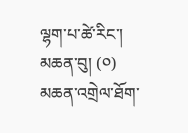ལྷག་པ་ཚེ་རིང་།
མཆན་བུ། (༠)
མཆན་འགྲེལ་ཐོག་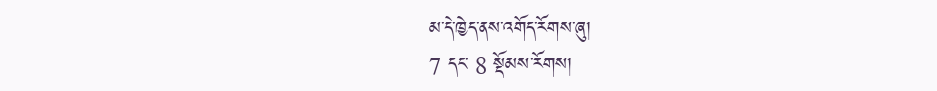མ་དེ་ཁྱེད་ནས་འགོད་རོགས་ཞུ།
7 དང་ 8 སྡོམས་རོགས།